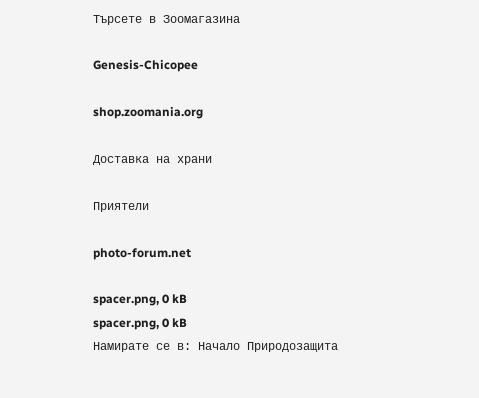Търсете в Зоомагазина

Genesis-Chicopee

shop.zoomania.org

Доставка на храни

Приятели

photo-forum.net

spacer.png, 0 kB
spacer.png, 0 kB
Намирате се в: Начало Природозащита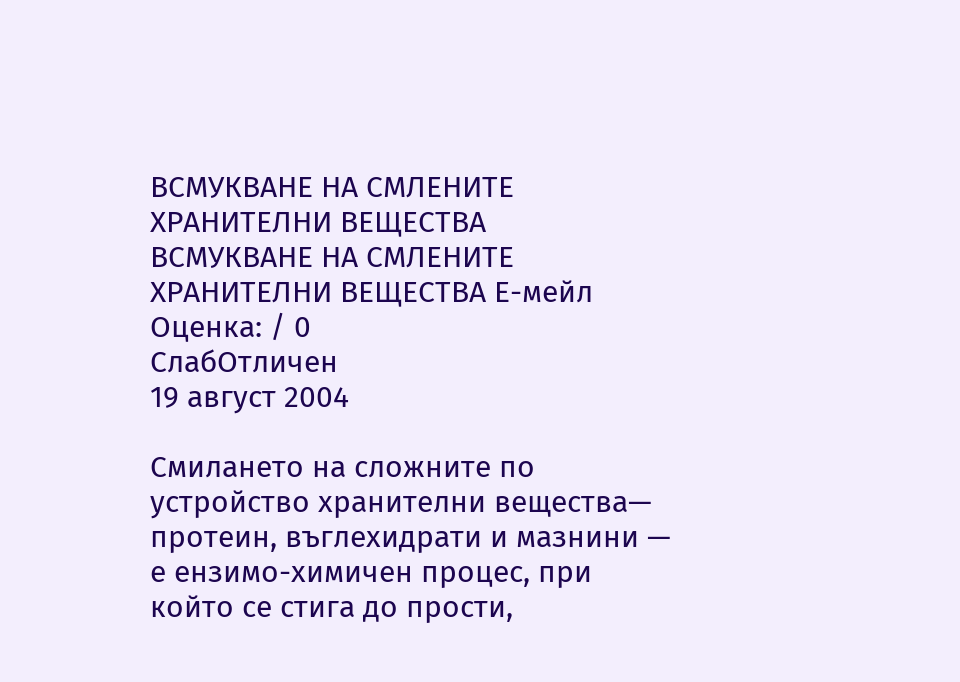ВСМУКВАНЕ НА СМЛЕНИТЕ ХРАНИТЕЛНИ ВЕЩЕСТВА
ВСМУКВАНЕ НА СМЛЕНИТЕ ХРАНИТЕЛНИ ВЕЩЕСТВА Е-мейл
Оценка: / 0
СлабОтличен
19 август 2004

Смилането на сложните по устройство хранителни вещества— протеин, въглехидрати и мазнини — е ензимо-химичен процес, при който се стига до прости,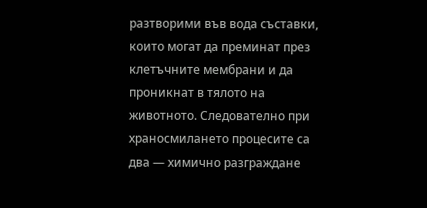разтворими във вода съставки, които могат да преминат през клетъчните мембрани и да проникнат в тялото на животното. Следователно при храносмилането процесите са два — химично разграждане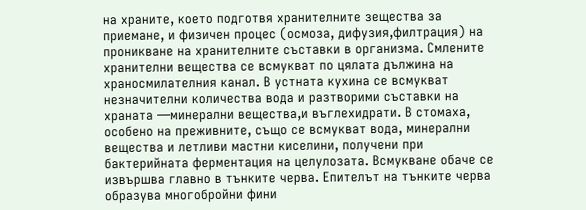на храните, което подготвя хранителните зещества за приемане, и физичен процес (осмоза, дифузия,филтрация) на проникване на хранителните съставки в организма. Смлените хранителни вещества се всмукват по цялата дължина на храносмилателния канал. В устната кухина се всмукват незначителни количества вода и разтворими съставки на храната —минерални вещества,и въглехидрати. В стомаха, особено на преживните, също се всмукват вода, минерални вещества и летливи мастни киселини, получени при бактерийната ферментация на целулозата. Всмукване обаче се извършва главно в тънките черва. Епителът на тънките черва образува многобройни фини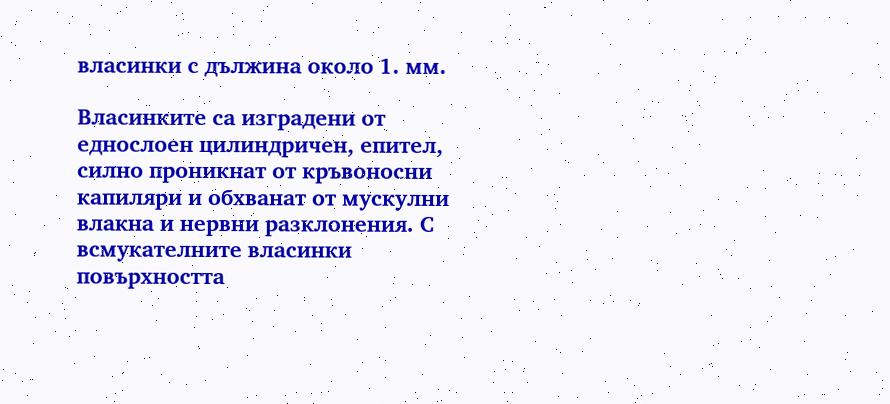власинки с дължина около 1. мм.

Власинките са изградени от еднослоен цилиндричен, епител, силно проникнат от кръвоносни капиляри и обхванат от мускулни влакна и нервни разклонения. С всмукателните власинки повърхността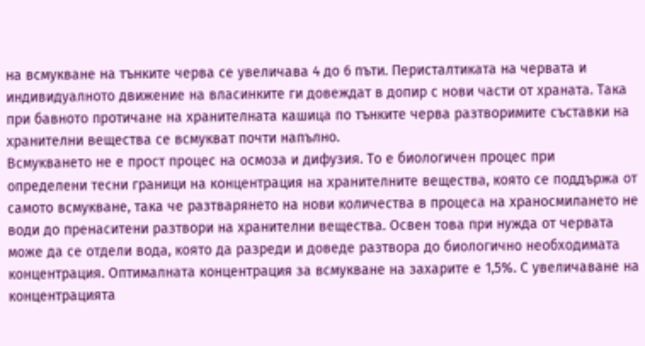на всмукване на тънките черва се увеличава 4 до 6 пъти. Перисталтиката на червата и индивидуалното движение на власинките ги довеждат в допир с нови части от храната. Така при бавното протичане на хранителната кашица по тънките черва разтворимите съставки на хранителни вещества се всмукват почти напълно.
Всмукването не е прост процес на осмоза и дифузия. То е биологичен процес при определени тесни граници на концентрация на хранителните вещества, която се поддържа от самото всмукване, така че разтварянето на нови количества в процеса на храносмилането не води до пренаситени разтвори на хранителни вещества. Освен това при нужда от червата може да се отдели вода, която да разреди и доведе разтвора до биологично необходимата концентрация. Оптималната концентрация за всмукване на захарите е 1,5%. С увеличаване на концентрацията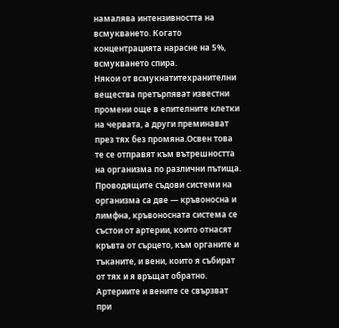намалява интензивността на всмукването. Когато концентрацията нарасне на 5%, всмукването спира.
Някои от всмукнатитехранителни вещества претърпяват известни промени още в епителните клетки на червата, а други преминават през тях без промяна.Освен това те се отправят към вътрешността на организма по различни пътища.
Проводящите съдови системи на организма са две — кръвоносна и лимфна, кръвоносната система се състои от артерии, които отнасят кръвта от сърцето, към органите и тъканите, и вени, които я събират от тях и я връщат обратно. Артериите и вените се свързват при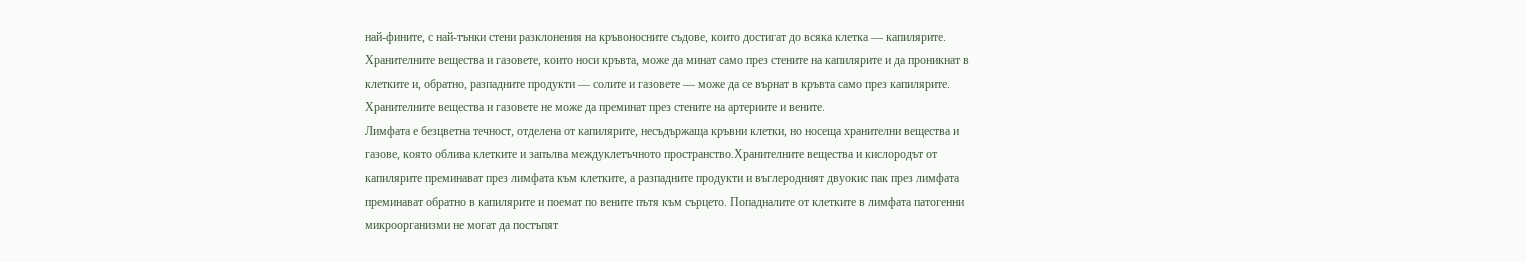най-фините, с най-тънки стени разклонения на кръвоносните съдове, които достигат до всяка клетка — капилярите. Хранителните вещества и газовете, които носи кръвта, може да минат само през стените на капилярите и да проникнат в клетките и, обратно, разпадните продукти — солите и газовете — може да се върнат в кръвта само през капилярите. Хранителните вещества и газовете не може да преминат през стените на артериите и вените.
Лимфата е безцветна течност, отделена от капилярите, несъдържаща кръвни клетки, но носеща хранителни вещества и газове, която облива клетките и запълва междуклетъчното пространство.Хранителните вещества и кислородът от капилярите преминават през лимфата към клетките, а разпадните продукти и въглеродният двуокис пак през лимфата преминават обратно в капилярите и поемат по вените пътя към сърцето. Попадналите от клетките в лимфата патогенни микроорганизми не могат да постъпят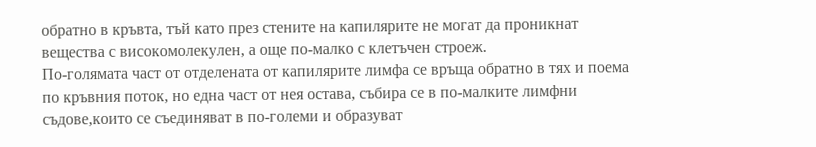обратно в кръвта, тъй като през стените на капилярите не могат да проникнат вещества с високомолекулен, а още по-малко с клетъчен строеж.
По-голямата част от отделената от капилярите лимфа се връща обратно в тях и поема по кръвния поток, но една част от нея остава, събира се в по-малките лимфни съдове,които се съединяват в по-големи и образуват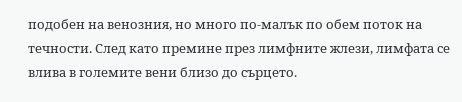подобен на венозния, но много по-малък по обем поток на течности. След като премине през лимфните жлези, лимфата се влива в големите вени близо до сърцето.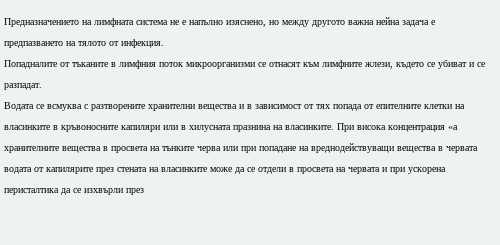Предназначението на лимфната система не е напълно изяснено, но между другото важна нейна задача е предпазването на тялото от инфекция.
Попадналите от тъканите в лимфния поток микроорганизми се отнасят към лимфните жлези, където се убиват и се разпадат.
Водата се всмуква с разтворените хранителни вещества и в зависимост от тях попада от епителните клетки на власинките в кръвоносните капиляри или в хилусната празнина на власинките. При висока концентрация «а хранителните вещества в просвета на тънките черва или при попадане на вреднодействуващи вещества в червата водата от капилярите през стената на власинките може да се отдели в просвета на червата и при ускорена перисталтика да се изхвърли през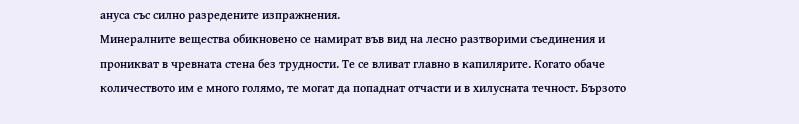ануса със силно разредените изпражнения.
Минералните вещества обикновено се намират във вид на лесно разтворими съединения и проникват в чревната стена без трудности. Те се вливат главно в капилярите. Когато обаче количеството им е много голямо, те могат да попаднат отчасти и в хилусната течност. Бързото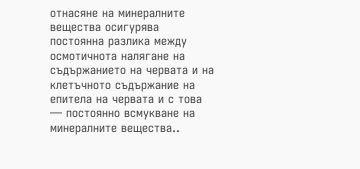отнасяне на минералните вещества осигурява постоянна разлика между осмотичнота налягане на съдържанието на червата и на клетъчното съдържание на епитела на червата и с това — постоянно всмукване на минералните вещества..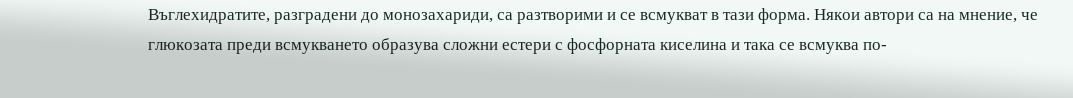Въглехидратите, разградени до монозахариди, са разтворими и се всмукват в тази форма. Някои автори са на мнение, че глюкозата преди всмукването образува сложни естери с фосфорната киселина и така се всмуква по-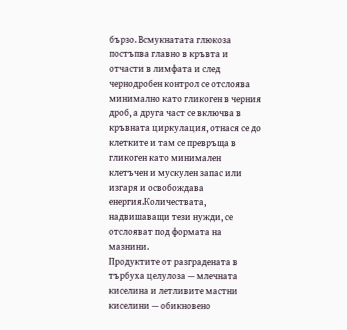бързо. Всмукнатата глюкоза постъпва главно в кръвта и отчасти в лимфата и след чернодробен контрол се отслоява минимално като гликоген в черния дроб, а друга част се включва в кръвната циркулация, отнася се до клетките и там се превръща в гликоген като минимален клетъчен и мускулен запас или изгаря и освобождава енергия.Количествата, надвишаващи тези нужди, се отслояват под формата на мазнини.
Продуктите от разградената в търбуха целулоза — млечната киселина и летливите мастни киселини — обикновено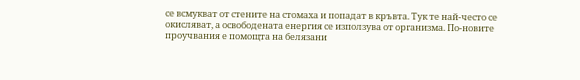се всмукват от стените на стомаха и попадат в кръвта. Тук те най-често се окисляват, а освободената енергия се използува от организма. По-новите проучвания е помощта на белязани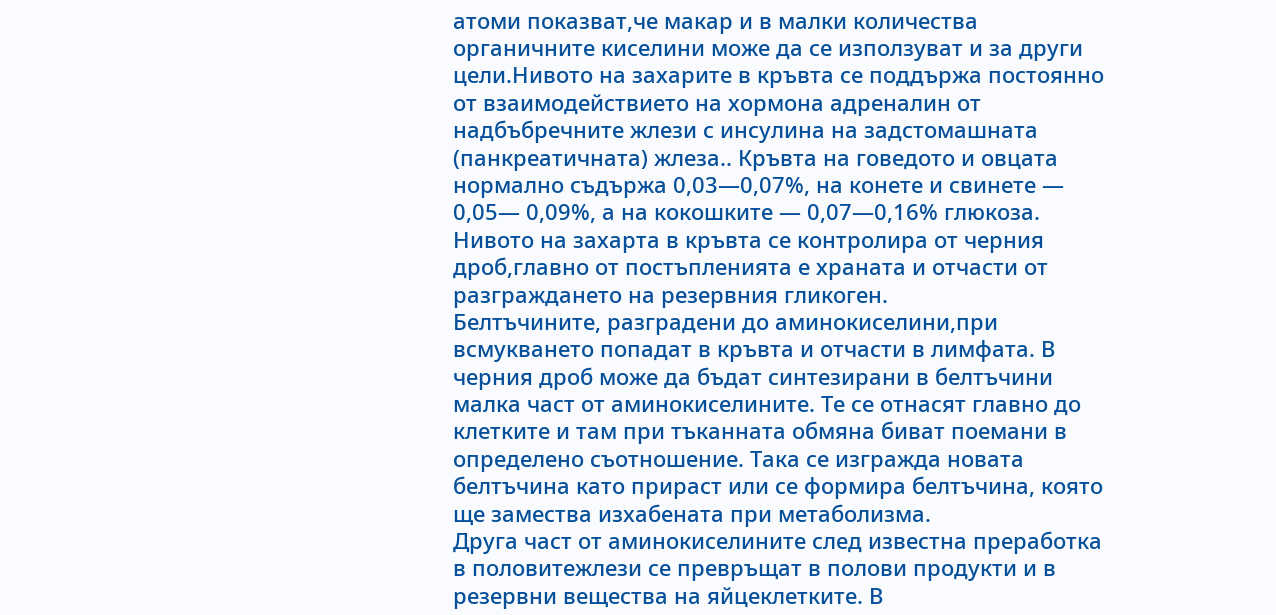атоми показват,че макар и в малки количества органичните киселини може да се използуват и за други цели.Нивото на захарите в кръвта се поддържа постоянно от взаимодействието на хормона адреналин от надбъбречните жлези с инсулина на задстомашната (панкреатичната) жлеза.. Кръвта на говедото и овцата нормално съдържа 0,03—0,07%, на конете и свинете — 0,05— 0,09%, а на кокошките — 0,07—0,16% глюкоза. Нивото на захарта в кръвта се контролира от черния дроб,главно от постъпленията е храната и отчасти от разграждането на резервния гликоген.
Белтъчините, разградени до аминокиселини,при всмукването попадат в кръвта и отчасти в лимфата. В черния дроб може да бъдат синтезирани в белтъчини малка част от аминокиселините. Те се отнасят главно до клетките и там при тъканната обмяна биват поемани в определено съотношение. Така се изгражда новата белтъчина като прираст или се формира белтъчина, която ще замества изхабената при метаболизма.
Друга част от аминокиселините след известна преработка в половитежлези се превръщат в полови продукти и в резервни вещества на яйцеклетките. В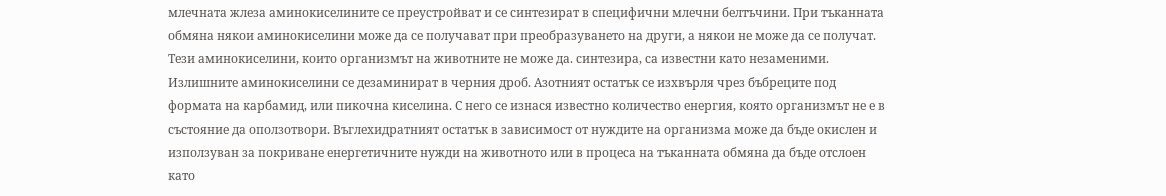млечната жлеза аминокиселините се преустройват и се синтезират в специфични млечни белтъчини. При тъканната обмяна някои аминокиселини може да се получават при преобразуването на други, а някои не може да се получат. Тези аминокиселини, които организмът на животните не може да. синтезира, са известни като незаменими.
Излишните аминокиселини се дезаминират в черния дроб. Азотният остатък се изхвърля чрез бъбреците под формата на карбамид, или пикочна киселина. С него се изнася известно количество енергия, която организмът не е в състояние да оползотвори. Въглехидратният остатък в зависимост от нуждите на организма може да бъде окислен и използуван за покриване енергетичните нужди на животното или в процеса на тъканната обмяна да бъде отслоен като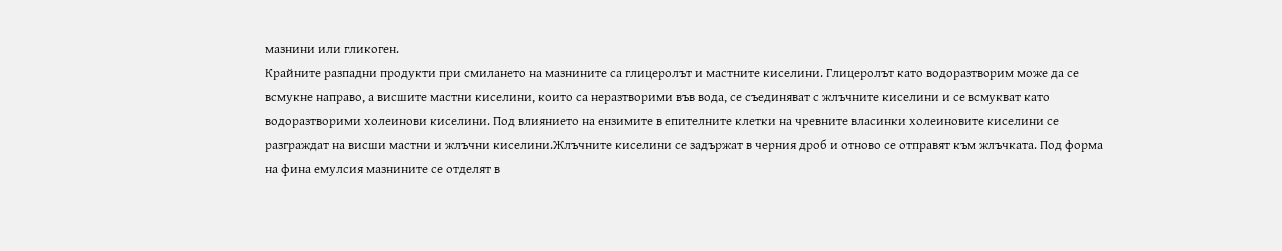мазнини или гликоген.
Крайните разпадни продукти при смилането на мазнините са глицеролът и мастните киселини. Глицеролът като водоразтворим може да се всмукне направо, а висшите мастни киселини, които са неразтворими във вода, се съединяват с жлъчните киселини и се всмукват като водоразтворими холеинови киселини. Под влиянието на ензимите в епителните клетки на чревните власинки холеиновите киселини се разграждат на висши мастни и жлъчни киселини.Жлъчните киселини се задържат в черния дроб и отново се отправят към жлъчката. Под форма на фина емулсия мазнините се отделят в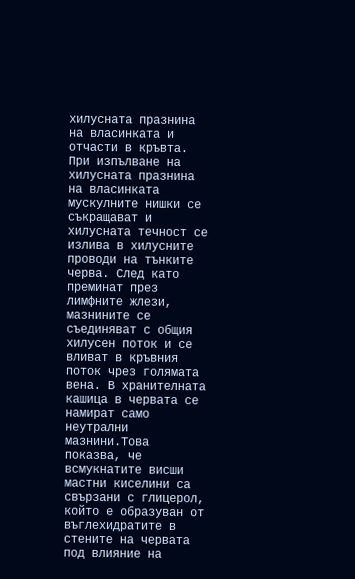хилусната празнина на власинката и отчасти в кръвта. При изпълване на хилусната празнина на власинката мускулните нишки се съкращават и хилусната течност се излива в хилусните проводи на тънките черва. След като преминат през лимфните жлези, мазнините се съединяват с общия хилусен поток и се вливат в кръвния поток чрез голямата вена. В хранителната кашица в червата се намират само неутрални мазнини.Това показва, че всмукнатите висши мастни киселини са свързани с глицерол, който е образуван от въглехидратите в стените на червата под влияние на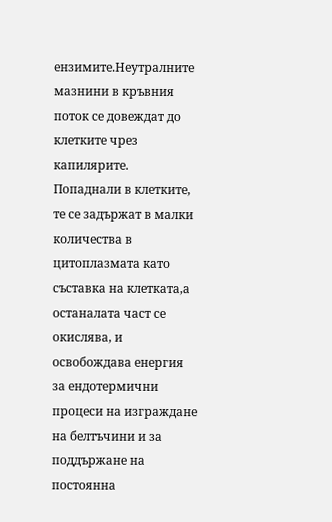ензимите.Неутралните мазнини в кръвния поток се довеждат до клетките чрез капилярите. Попаднали в клетките, те се задържат в малки количества в цитоплазмата като съставка на клетката,а останалата част се окислява, и освобождава енергия за ендотермични процеси на изграждане на белтъчини и за поддържане на постоянна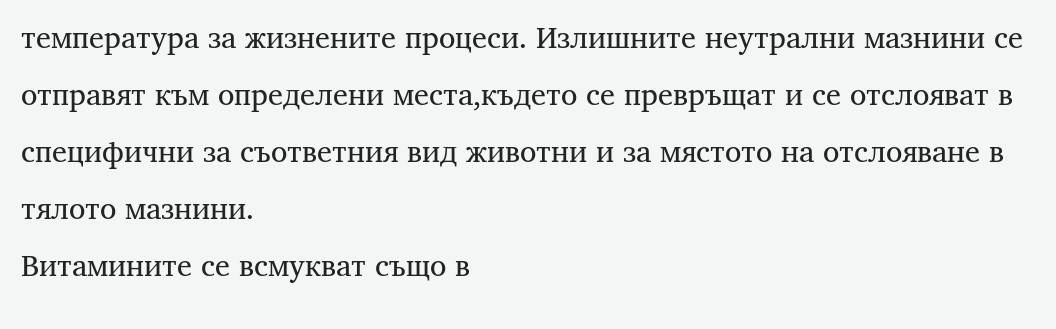температура за жизнените процеси. Излишните неутрални мазнини се отправят към определени места,където се превръщат и се отслояват в специфични за съответния вид животни и за мястото на отслояване в тялото мазнини.
Витамините се всмукват също в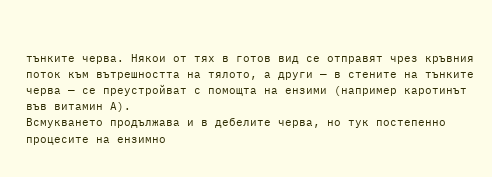тънките черва. Някои от тях в готов вид се отправят чрез кръвния поток към вътрешността на тялото, а други — в стените на тънките черва — се преустройват с помощта на ензими (например каротинът във витамин А).
Всмукването продължава и в дебелите черва, но тук постепенно процесите на ензимно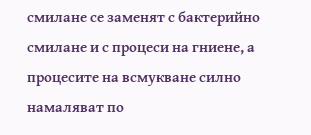смилане се заменят с бактерийно смилане и с процеси на гниене, а процесите на всмукване силно намаляват по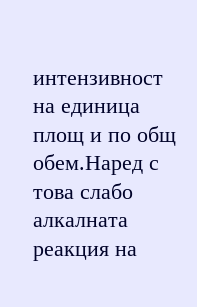интензивност на единица площ и по общ обем.Наред с това слабо алкалната реакция на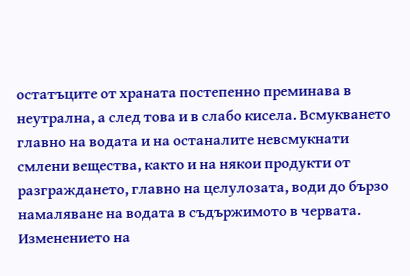остатъците от храната постепенно преминава в неутрална, а след това и в слабо кисела. Всмукването главно на водата и на останалите невсмукнати смлени вещества, както и на някои продукти от разграждането, главно на целулозата, води до бързо намаляване на водата в съдържимото в червата. Изменението на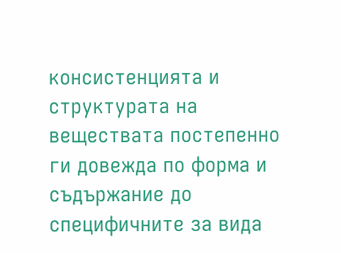консистенцията и структурата на веществата постепенно ги довежда по форма и съдържание до специфичните за вида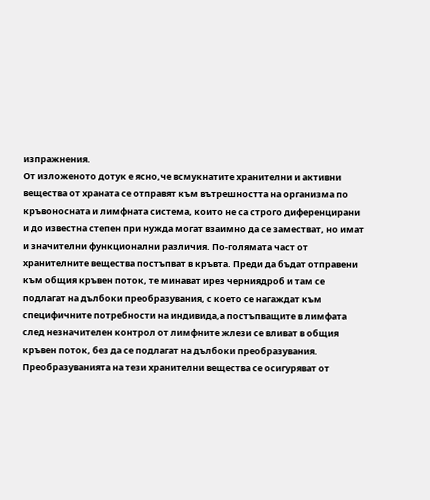изпражнения.
От изложеното дотук е ясно,че всмукнатите хранителни и активни вещества от храната се отправят към вътрешността на организма по кръвоносната и лимфната система, които не са строго диференцирани и до известна степен при нужда могат взаимно да се заместват, но имат и значителни функционални различия. По-голямата част от хранителните вещества постъпват в кръвта. Преди да бъдат отправени към общия кръвен поток, те минават ирез черниядроб и там се подлагат на дълбоки преобразувания, с което се нагаждат към специфичните потребности на индивида,а постъпващите в лимфата след незначителен контрол от лимфните жлези се вливат в общия кръвен поток, без да се подлагат на дълбоки преобразувания. Преобразуванията на тези хранителни вещества се осигуряват от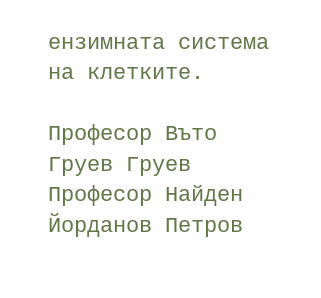ензимната система на клетките.

Професор Въто Груев Груев
Професор Найден Йорданов Петров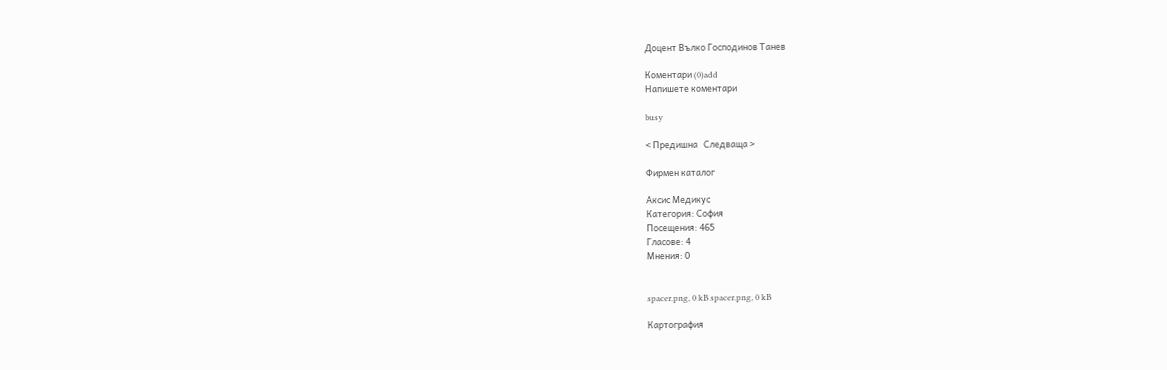Доцент Вълко Господинов Танев

Коментари (0)add
Напишете коментари

busy

< Предишна   Следваща >

Фирмен каталог

Аксис Медикус
Категория: София
Посещения: 465
Гласове: 4
Мнения: 0


spacer.png, 0 kB spacer.png, 0 kB

Картография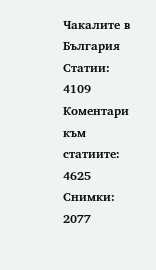Чакалите в България
Статии: 4109
Коментари към статиите: 4625
Снимки: 2077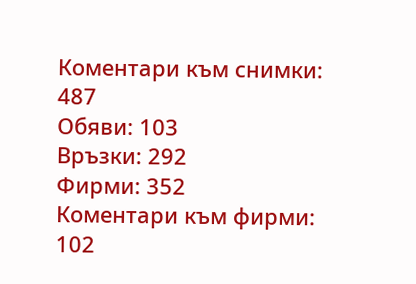Коментари към снимки: 487
Обяви: 103
Връзки: 292
Фирми: 352
Коментари към фирми: 102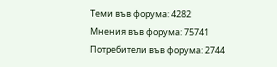Теми във форума: 4282
Мнения във форума: 75741
Потребители във форума: 2744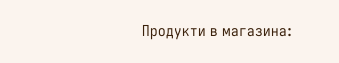Продукти в магазина: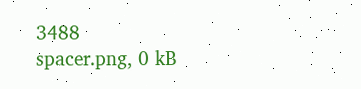3488
spacer.png, 0 kB